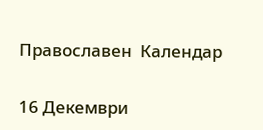Православен  Календар

16 Декември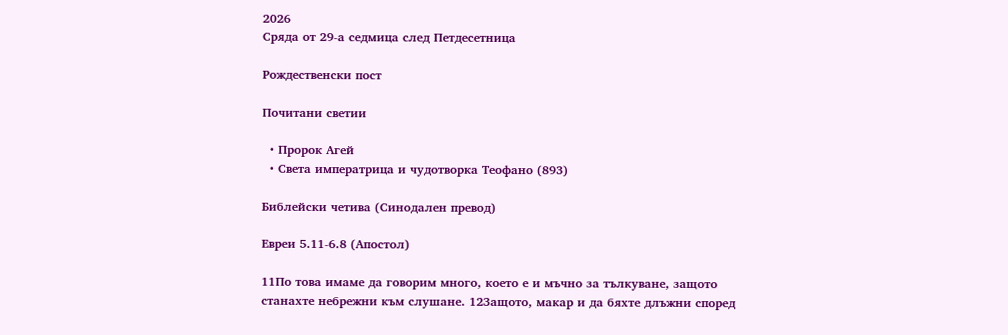2026
Сряда от 29-а седмица след Петдесетница

Рождественски пост

Почитани светии

  • Пророк Агей
  • Света императрица и чудотворка Теофано (893)

Библейски четива (Синодален превод)

Евреи 5.11-6.8 (Апостол)

11По това имаме да говорим много, което е и мъчно за тълкуване, защото станахте небрежни към слушане. 12Защото, макар и да бяхте длъжни според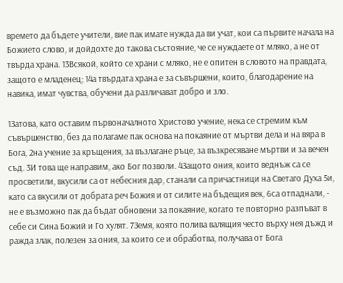времето да бъдете учители, вие пак имате нужда да ви учат, кои са първите начала на Божието слово, и дойдохте до такова състояние, че се нуждаете от мляко, а не от твърда храна. 13Всякой, който се храни с мляко, не е опитен в словото на правдата, защото е младенец; 14а твърдата храна е за съвършени, които, благодарение на навика, имат чувства, обучени да различават добро и зло.

1Затова, като оставим първоначалното Христово учение, нека се стремим към съвършенство, без да полагаме пак основа на покаяние от мъртви дела и на вяра в Бога, 2на учение за кръщения, за възлагане ръце, за възкресяване мъртви и за вечен съд. 3И това ще направим, ако Бог позволи. 4Защото ония, които веднъж са се просветили, вкусили са от небесния дар, станали са причастници на Светаго Духа 5и, като са вкусили от добрата реч Божия и от силите на бъдещия век, 6са отпаднали, - не е възможно пак да бъдат обновени за покаяние, когато те повторно разпъват в себе си Сина Божий и Го хулят. 7Земя, която полива валящия често върху нея дъжд и ражда злак, полезен за ония, за които се и обработва, получава от Бога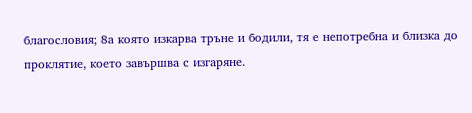благословия; 8а която изкарва тръне и бодили, тя е непотребна и близка до проклятие, което завършва с изгаряне.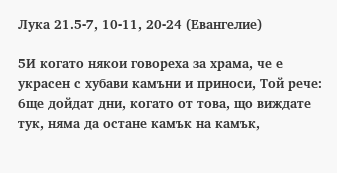Лука 21.5-7, 10-11, 20-24 (Евангелие)

5И когато някои говореха за храма, че е украсен с хубави камъни и приноси, Той рече: 6ще дойдат дни, когато от това, що виждате тук, няма да остане камък на камък,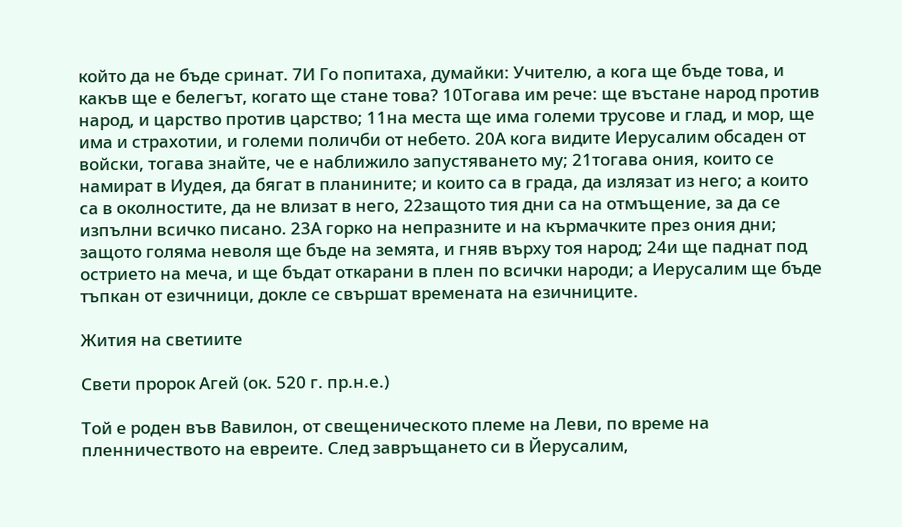който да не бъде сринат. 7И Го попитаха, думайки: Учителю, а кога ще бъде това, и какъв ще е белегът, когато ще стане това? 10Тогава им рече: ще въстане народ против народ, и царство против царство; 11на места ще има големи трусове и глад, и мор, ще има и страхотии, и големи поличби от небето. 20А кога видите Иерусалим обсаден от войски, тогава знайте, че е наближило запустяването му; 21тогава ония, които се намират в Иудея, да бягат в планините; и които са в града, да излязат из него; а които са в околностите, да не влизат в него, 22защото тия дни са на отмъщение, за да се изпълни всичко писано. 23А горко на непразните и на кърмачките през ония дни; защото голяма неволя ще бъде на земята, и гняв върху тоя народ; 24и ще паднат под острието на меча, и ще бъдат откарани в плен по всички народи; а Иерусалим ще бъде тъпкан от езичници, докле се свършат времената на езичниците.

Жития на светиите

Свети пророк Агей (ок. 520 г. пр.н.е.)

Той е роден във Вавилон, от свещеническото племе на Леви, по време на пленничеството на евреите. След завръщането си в Йерусалим,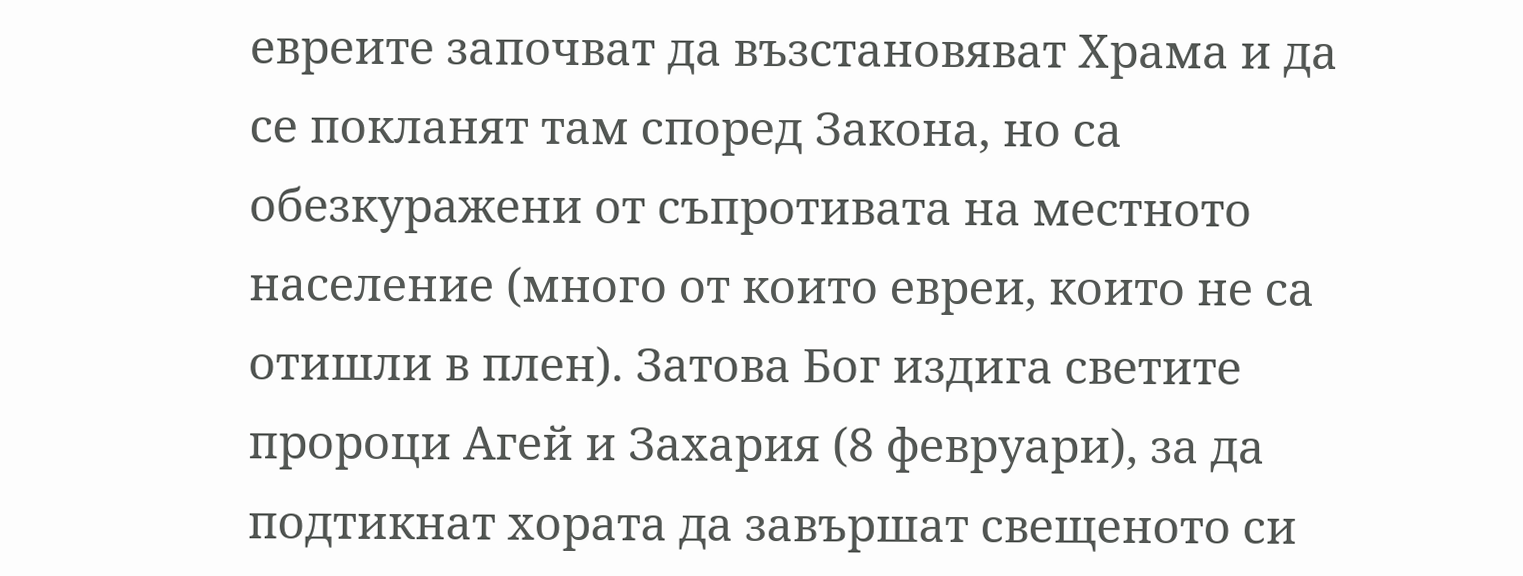евреите започват да възстановяват Храма и да се покланят там според Закона, но са обезкуражени от съпротивата на местното население (много от които евреи, които не са отишли в плен). Затова Бог издига светите пророци Агей и Захария (8 февруари), за да подтикнат хората да завършат свещеното си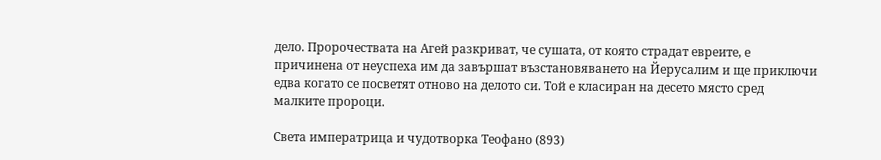дело. Пророчествата на Агей разкриват, че сушата, от която страдат евреите, е причинена от неуспеха им да завършат възстановяването на Йерусалим и ще приключи едва когато се посветят отново на делото си. Той е класиран на десето място сред малките пророци.

Света императрица и чудотворка Теофано (893)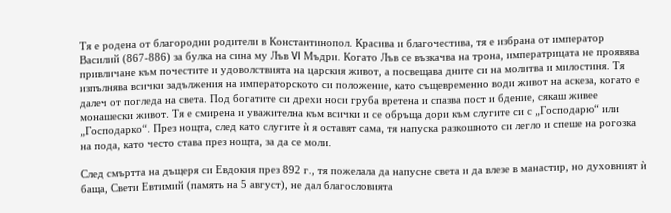Тя е родена от благородни родители в Константинопол. Красива и благочестива, тя е избрана от император Василий (867-886) за булка на сина му Лъв VI Мъдри. Когато Лъв се възкачва на трона, императрицата не проявява привличане към почестите и удоволствията на царския живот, а посвещава дните си на молитва и милостиня. Тя изпълнява всички задължения на императорското си положение, като същевременно води живот на аскеза, когато е далеч от погледа на света. Под богатите си дрехи носи груба вретена и спазва пост и бдение, сякаш живее монашески живот. Тя е смирена и уважителна към всички и се обръща дори към слугите си с „Господарю“ или „Господарко“. През нощта, след като слугите ѝ я оставят сама, тя напуска разкошното си легло и спеше на рогозка на пода, като често става през нощта, за да се моли.

След смъртта на дъщеря си Евдокия през 892 г., тя пожелала да напусне света и да влезе в манастир, но духовният ѝ баща, Свети Евтимий (память на 5 август), не дал благословията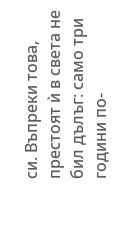си. Въпреки това, престоят ѝ в света не бил дълъг: само три години по-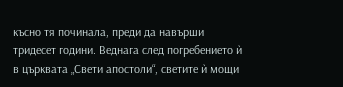късно тя починала, преди да навърши тридесет години. Веднага след погребението ѝ в църквата „Свети апостоли“, светите ѝ мощи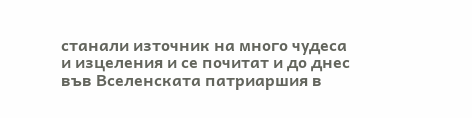станали източник на много чудеса и изцеления и се почитат и до днес във Вселенската патриаршия в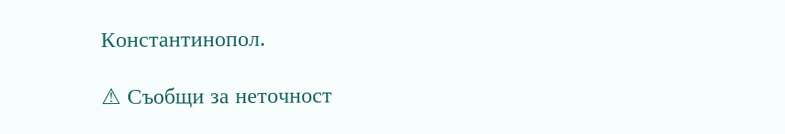Константинопол.

⚠ Съобщи за неточност